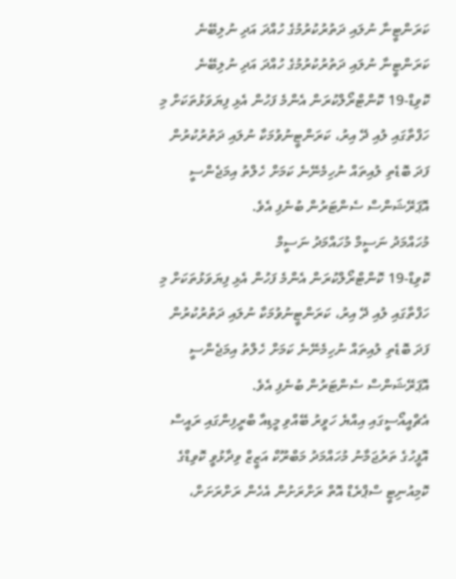ކަރަންޓީނާ ނުލައި ދަތުރުކުރުމުގެ ހުއްދަ އަދި ނުލިބޭނެ
ކަރަންޓީނާ ނުލައި ދަތުރުކުރުމުގެ ހުއްދަ އަދި ނުލިބޭނެ
ކޮވިޑް-19 ކޮންޓްރޯލްކުރަން އެންމެ ފަހުން އެޅި ފިޔަވަޅުތަކަށް މި ހަފްތާގައި ލުއި ދޭ އިރު، ކަރަންޓީނުވުމަކާ ނުލައި ދަތުރުކުރުން ފަދަ ބޮޑެތި ލުއިތައް ނުހިމެނޭނެ ކަމަށް ހެލްތު އިމަޖެންސީ އޮޕަރޭޝަންސް ސެންޓަރުން ބުނެފި އެވެ.
މުހައްމަދު ނަސީމް މުހައްމަދު ނަސީމް
ކޮވިޑް-19 ކޮންޓްރޯލްކުރަން އެންމެ ފަހުން އެޅި ފިޔަވަޅުތަކަށް މި ހަފްތާގައި ލުއި ދޭ އިރު، ކަރަންޓީނުވުމަކާ ނުލައި ދަތުރުކުރުން ފަދަ ބޮޑެތި ލުއިތައް ނުހިމެނޭނެ ކަމަށް ހެލްތު އިމަޖެންސީ އޮޕަރޭޝަންސް ސެންޓަރުން ބުނެފި އެވެ.
އެޗްއީއޯސީގައި އިއްޔެ ހަވީރު ބޭއްވި މީޑިއާ ބްރީފިންގައި ރައީސް އޮފީހުގެ ތަރުޖަމާނު މުހައްމަދު މަބްރޫކް އަޒީޒް ވިދާޅުވީ ކޮވިޑްގެ ކޮމިއުނިޓީ ސްޕްރެޑް އޮތް ރަށްރަށުން އެހެން ރަށްރަށަށް،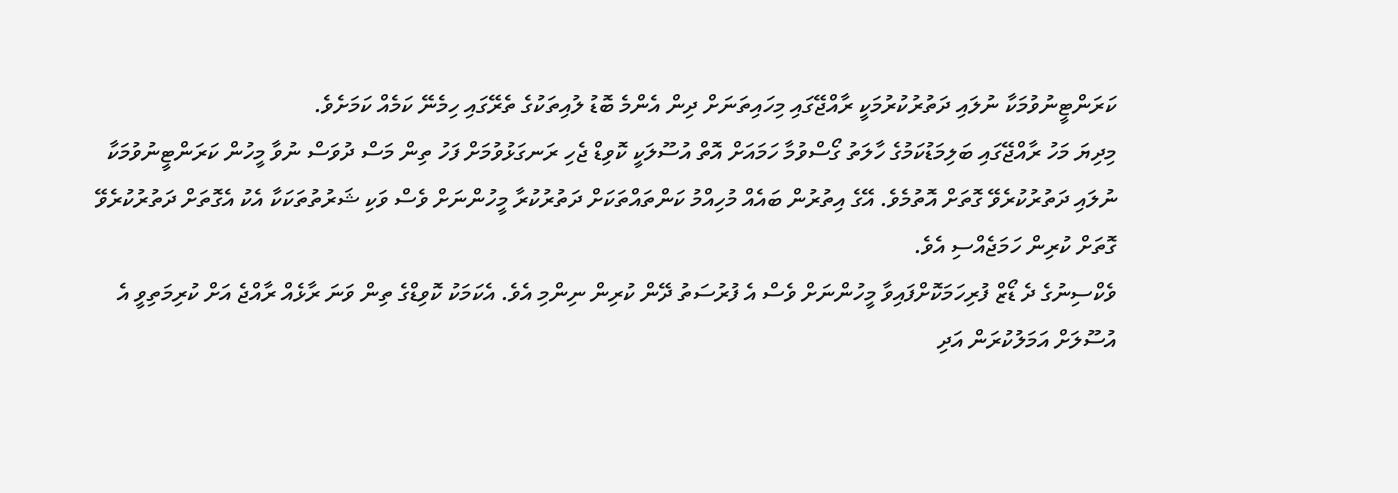ކަރަންޓީނުވުމަކާ ނުލައި ދަތުރުކުރުމަކީ ރާއްޖޭގައި މިހައިތަނަށް ދިން އެންމެ ބޮޑު ލުއިތަކުގެ ތެރޭގައި ހިމެނޭ ކަމެއް ކަމަށެވެ.
މިދިޔަ މަހު ރާއްޖޭގައި ބަލިމަޑުކަމުގެ ހާލަތު ގޯސްވުމާ ހަމައަށް އޮތް އުސޫލަކީ ކޮވިޑް ޖެހި ރަނގަޅުވުމަށް ފަހު ތިން މަސް ދުވަސް ނުވާ މީހުން ކަރަންޓީނުވުމަކާ ނުލައި ދަތުރުކުރެވޭ ގޮތަށް އޮތުމެވެ. އޭގެ އިތުރުން ބައެއް މުހިއްމު ކަންތައްތަކަށް ދަތުރުކުރާ މީހުންނަށް ވެސް ވަކި ޝަރުތުތަކަކާ އެކު އެގޮތަށް ދަތުރުކުރެވޭ ގޮތަށް ކުރިން ހަމަޖެއްސި އެވެ.
ވެކްސިނުގެ ދެ ޑޯޒް ފުރިހަމަކޮށްފައިވާ މީހުންނަށް ވެސް އެ ފުރުސަތު ދޭން ކުރިން ނިންމި އެވެ. އެކަމަކު ކޮވިޑްގެ ތިން ވަނަ ރާޅެއް ރާއްޖެ އަށް ކުރިމަތިވީ އެ އުސޫލަށް އަމަލުކުރަން އަދި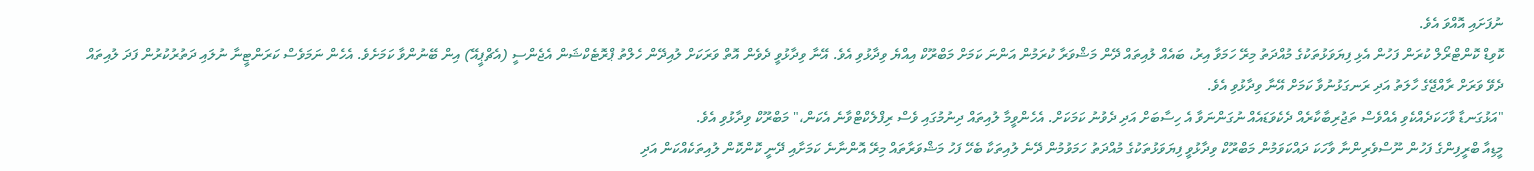ނުފަށައި އޮއްވަ އެވެ.
ކޮވިޑް ކޮންޓްރޯލް ކުރަން ފަހުން އެޅި ފިޔަވަޅުތަކުގެ މުއްދަތު މިރޭ ހަމަވާ އިރު، ބައެއް ލުއިތައް ދޭން މަޝްވަރާ ކުރަމުން އަންނަ ކަމަށް މަބްރޫކް އިއްޔެ ވިދާޅުވި އެވެ. އޭނާ ވިދާޅުވީ ދެވެން އޮތް ވަރަކަށް ލުއިދޭން ހެލްތު ޕްރޮޓެކްޝަން އެޖެންސީ (އެޗްޕީއޭ) އިން ބޭނުންވާ ކަމަށެވެ. އެހެން ނަމަވެސް ކަރަންޓީނާ ނުލައި ދަތުރުކުރުން ފަދަ ލުއިތައް ދެވޭ ވަރަށް ރާއްޖޭގެ ހާލަތު އަދި ރަނގަޅުނުވާ ކަމަށް އޭނާ ވިދާޅުވި އެވެ.
"އަޅުގަނޑާ ވާހަކަދެއްކެވި އެއްވެސް ތަޖުރިބާކާރެއް ދެކެވަޑައެއް ނުގަންނަވާ އެ ހިސާބަށް އަދި ދެވުނު ކަމަކަށް. އެހެންވީމާ ލުއިތައް ދިނުމުގައި ވެސް ރިފްލެކްޓްވާނެ އެކަން،" މަބްރޫކް ވިދާޅުވި އެވެ.
މީޑިއާ ބްރީފިންގެ ފަހުން ނޫސްވެރިންނާ ވާހަކަ ދައްކަވަމުން މަބްރޫކް ވިދާޅުވީ ފިޔަވަޅުތަކުގެ މުއްދަތު ހަމަވުމުން ދޭނެ ލުއިތަކާ ބެހޭ ފަހު މަޝްވަރާތައް މިރޭ އޮންނާނެ ކަމަށާއި ދޭނީ ކޮންކޮން ލުއިތަކެއްކަން އަދި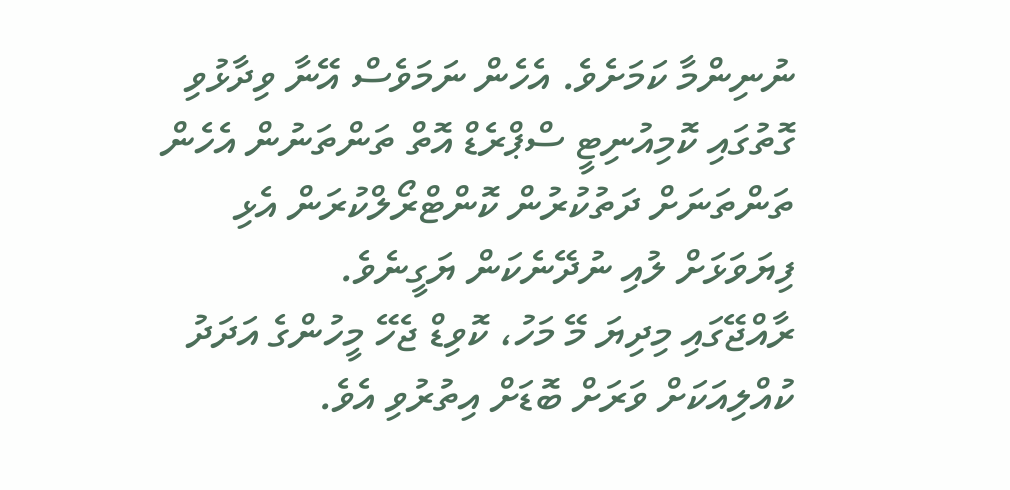ނުނިންމާ ކަމަށެވެ. އެހެން ނަމަވެސް އޭނާ ވިދާޅުވި ގޮތުގައި ކޮމިއުނިޓީ ސްޕްރެޑް އޮތް ތަންތަނުން އެހެން ތަންތަނަށް ދަތުކުރުން ކޮންޓްރޯލްކުރަން އެޅި ފިޔަވަޅަށް ލުއި ނުދޭނެކަން ޔަގީނެވެ.
ރާއްޖޭގައި މިދިޔަ މޭ މަހު، ކޮވިޑް ޖެހޭ މީހުންގެ އަދަދު ކުއްލިއަކަށް ވަރަށް ބޮޑަށް އިތުރުވި އެވެ.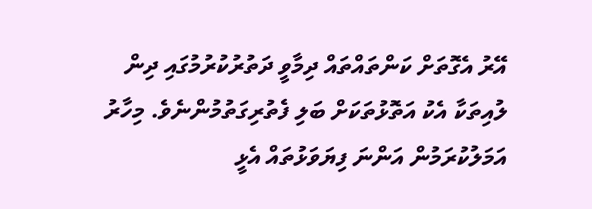އޭރު އެގޮތަށް ކަންތައްތައް ދިމާވީ ދަތުރުކުރުމުގައި ދިން ލުއިތަކާ އެކު އަތޮޅުތަކަށް ބަލި ފެތުރިގަތުމުންނެވެ. މިހާރު އަމަލުކުރަމުން އަންނަ ފިޔަވަޅުތައް އެޅީ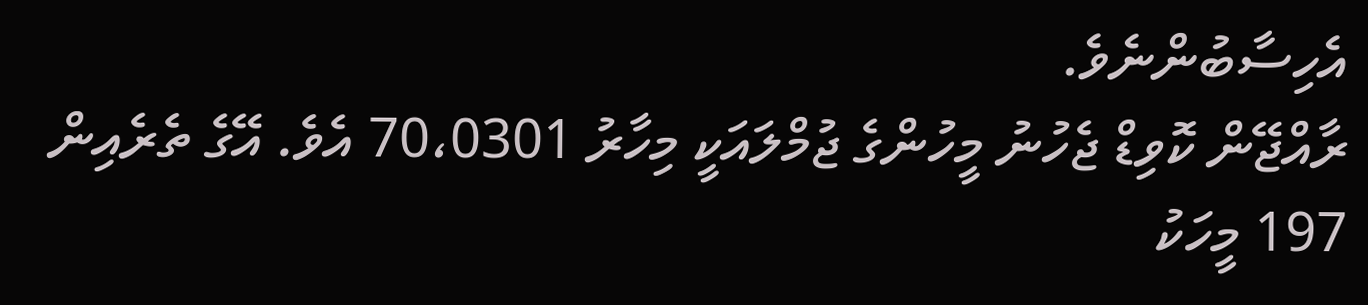އެހިސާބުންނެވެ.
ރާއްޖޭން ކޮވިޑް ޖެހުނު މީހުންގެ ޖުމްލައަކީ މިހާރު 70،0301 އެވެ. އޭގެ ތެރެއިން 197 މީހަކު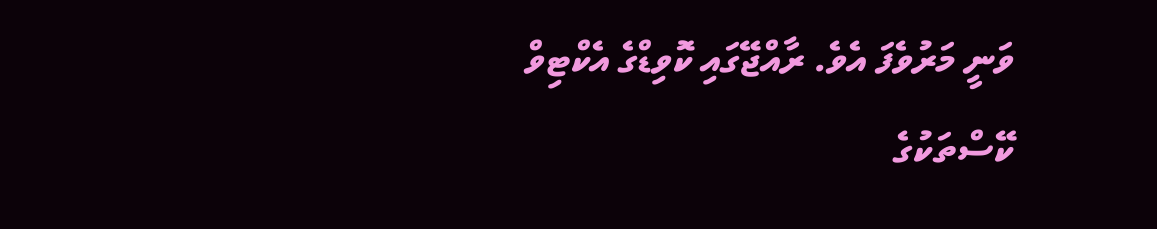ވަނީ މަރުވެފަ އެވެ. ރާއްޖޭގައި ކޮވިޑްގެ އެކްޓިވް ކޭސްތަކުގެ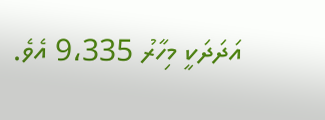އަދަދަކީ މިހާރު 9،335 އެވެ.